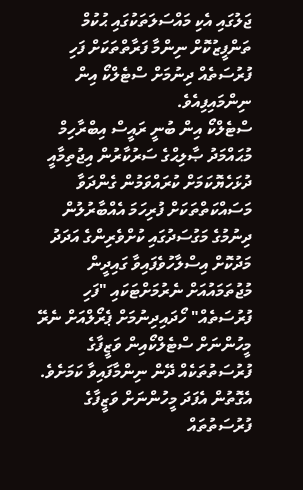ޖަލުގައި އެކި މައްސަލަތަކުގައި ޙުކުމް ތަންފީޒުކޮށް ނިންމާ ފަރާތްތަކަށް ފަހި ފުރުސަތެއް ދިނުމަށް ސްޓެލްކޯ އިން ނިންމައިފިއެވެ.
ސްޓެލްކޯ އިން ބުނީ ރައީސް އިބްރާހިމް މުޙައްމަދު ޞާލިޙްގެ ސަރުކާރުން އިޖުތިމާއީ ދުޅަހެޔޮކަމަށް ކުރައްވަމުން ގެންދަވާ މަސައްކަތްތަކަށް ފުރިހަމަ އެއްބާރުލުން ދިނުމުގެ މަގުސަދުގައި ކުށްވެރިންގެ އަދަދު މަދުކޮށް އިސްލާހުވެފައިވާ ގައިދީން މުޖުތަމައުއަށް ނެރުމަށްޓަކައި "ފަހި ފުރުސަތެއް" ހޯދައިދިނުމަށް ޕެރޯލްއަށް ނެރޭ މީހުންނަށް ސްޓެލްކޯއިން ވަޒީފާގެ ފުރުސަތުތަކެއް ދޭން ނިންމާފައިވާ ކަމަށެވެ.
އެގޮތުން އެފަދަ މީހުންނަށް ވަޒީފާގެ ފުރުސަތުތައް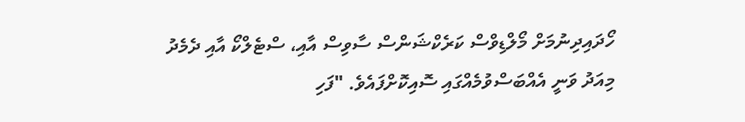ހޯދައިދިނުމަށް މޯލްޑިވްސް ކަރެކްޝަންސް ސާވިސް އާއި، ސްޓެލްކޯ އާއި ދެމެދު މިއަދު ވަނީ އެއްބަސްވުމެއްގައި ސޮއިކޮށްފައެވެ. "ފަހި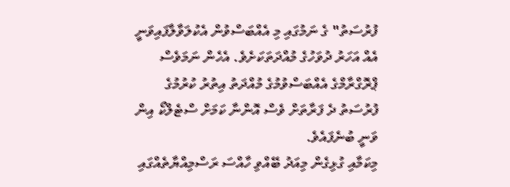ފުރުސަތު" ގެ ނަމުގައި މި އެއްބަސްވުން އެކުލަވާލާފައިވަނީ އެއް އަހަރު ދުވަހުގެ މުއްދަތަކަށެވެ. އެހެން ނަމަވެސް ޕްރޮގްރާމްގެ އެއްބަސްވުމުގެ މުއްދަތު އިތުރު ކުރުމުގެ ފުރުސަތު ދެ ފަރާތަށް ވެސް އޮންނާ ކަމަށް ސްޓެލްކޯ އިން ވަނީ ބުނެފައެވެ.
މިކަމާއި ގުޅިގެން މިއަދު ބޭއްވި ހާއްސަ ރަސްމިއްޔާތެއްގައި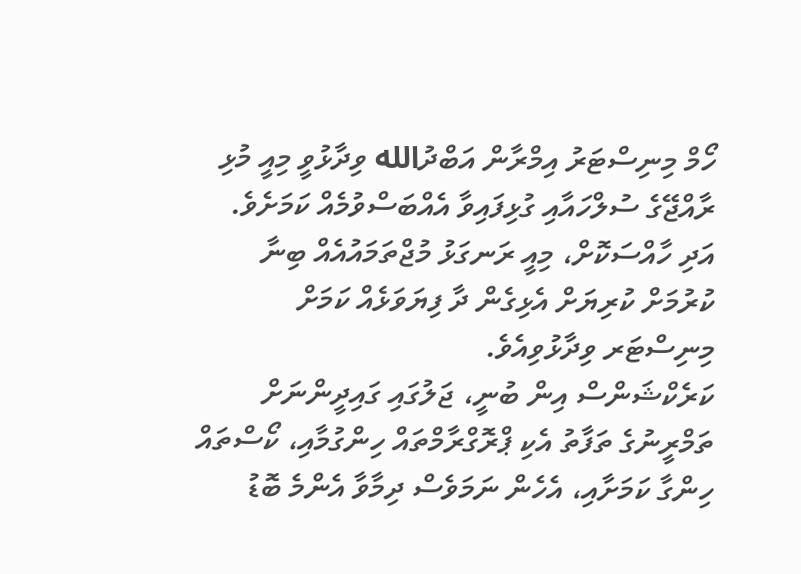ހޯމް މިނިސްޓަރު އިމްރާން އަބްދުالله ވިދާޅުވީ މިއީ މުޅި ރާއްޖޭގެ ސުލްހައާއި ގުޅިފައިވާ އެއްބަސްވުމެއް ކަމަށެވެ. އަދި ހާއްސަކޮށް، މިއީ ރަނގަޅު މުޖްތަމައުއެއް ބިނާ ކުރުމަށް ކުރިޔަށް އެޅިގެން ދާ ފިޔަވަޅެއް ކަމަށް މިނިސްޓަރ ވިދާޅުވިއެވެ.
ކަރެކްޝަންސް އިން ބުނީ، ޖަލުގައި ގައިދީންނަށް ތަމްރީނުގެ ތަފާތު އެކި ޕްރޮގްރާމްތައް ހިންގުމާއި، ކޯސްތައް ހިންގާ ކަމަށާއި، އެހެން ނަމަވެސް ދިމާވާ އެންމެ ބޮޑު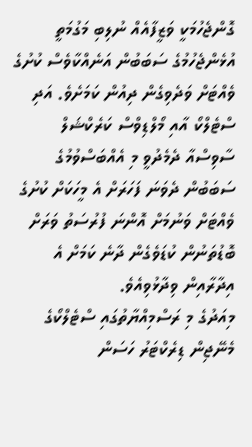ގޮންޖެހުމަކީ ވަޒީފާއެއް ނުލިބި މަގުމަތީ އުޅެންޖެހުމުގެ ސަބަބުން އަނެއްކާވެސް ކުށުގެ ވެއްޓަށް ވަދެވިގެން ދިއުން ކަމަށެވެ. އަދި ސްޓެލްކޯ އާއި މޯލްޑިވްސް ކަރެކްޝަލް ސާވިސްއާ ދެމެދުވީ މި އެއްބަސްވުމުގެ ސަބަބުން ދެވަނަ ފަހަރަށް އެ މީހަކަށް ކުށުގެ ވެއްޓަށް ވަނުމަށް އޮންނަ ފުރުސަތު ވަރަށް ބޮޑުތަނުން ކުޑަވެގެން ދާނެ ކަމަށް އެ އިދާރާއިން ވިދާޅުވިއެވެ.
މިއަދުގެ މި ރަސްމިއްޔާތުގައި ސްޓެލްކޯގެ މެނޭޖިން ޑިރެކްޓަރު ހަސަން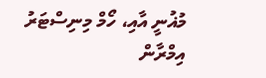މުޣުނީ އާއި، ހޯމް މިނިސްޓަރު އިމްރާން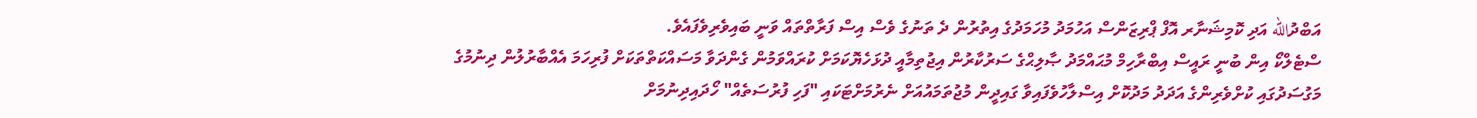އަބްދުالله އަދި ކޮމިޝަނާރ އޮފް ޕްރިޒަންސް އަހުމަދު މުހަމަދުގެ އިތުރުން ދެ ތަނުގެ ވެސް އިސް ފަރާތްތައް ވަނީ ބައިވެރިވެފައެވެ.
ސްޓެލްކޯ އިން ބުނީ ރައީސް އިބްރާހިމް މުޙައްމަދު ޞާލިޙްގެ ސަރުކާރުން އިޖުތިމާއީ ދުޅަހެޔޮކަމަށް ކުރައްވަމުން ގެންދަވާ މަސައްކަތްތަކަށް ފުރިހަމަ އެއްބާރުލުން ދިނުމުގެ މަގުސަދުގައި ކުށްވެރިންގެ އަދަދު މަދުކޮށް އިސްލާހުވެފައިވާ ގައިދީން މުޖުތަމައުއަށް ނެރުމަށްޓަކައި "ފަހި ފުރުސަތެއް" ހޯދައިދިނުމަށް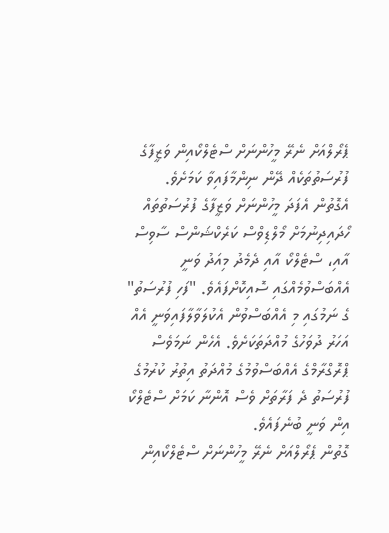ޕެރޯލްއަށް ނެރޭ މީހުންނަށް ސްޓެލްކޯއިން ވަޒީފާގެ ފުރުސަތުތަކެއް ދޭން ނިންމާފައިވާ ކަމަށެވެ.
އެގޮތުން އެފަދަ މީހުންނަށް ވަޒީފާގެ ފުރުސަތުތައް ހޯދައިދިނުމަށް މޯލްޑިވްސް ކަރެކްޝަންސް ސާވިސް އާއި، ސްޓެލްކޯ އާއި ދެމެދު މިއަދު ވަނީ އެއްބަސްވުމެއްގައި ސޮއިކޮށްފައެވެ. "ފަހި ފުރުސަތު" ގެ ނަމުގައި މި އެއްބަސްވުން އެކުލަވާލާފައިވަނީ އެއް އަހަރު ދުވަހުގެ މުއްދަތަކަށެވެ. އެހެން ނަމަވެސް ޕްރޮގްރާމްގެ އެއްބަސްވުމުގެ މުއްދަތު އިތުރު ކުރުމުގެ ފުރުސަތު ދެ ފަރާތަށް ވެސް އޮންނާ ކަމަށް ސްޓެލްކޯ އިން ވަނީ ބުނެފައެވެ.
ގޮތުން ޕެރޯލްއަށް ނެރޭ މީހުންނަށް ސްޓެލްކޯއިން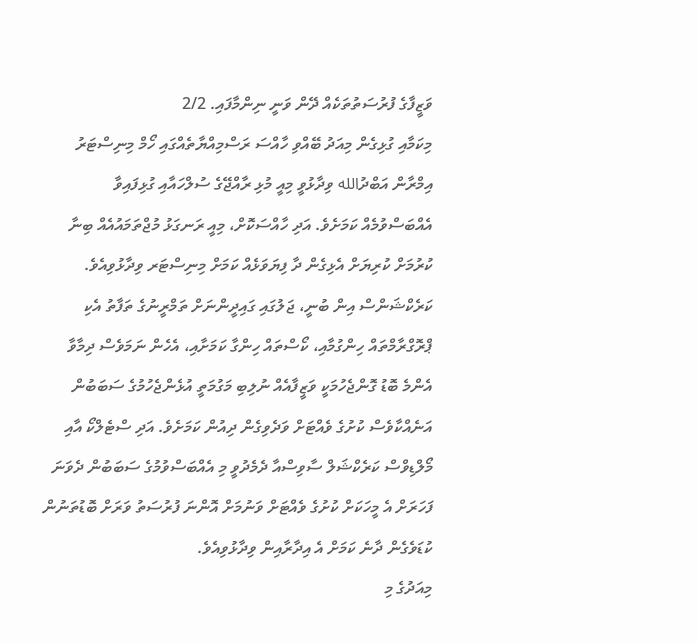ވަޒީފާގެ ފުރުސަތުތަކެއް ދޭން ވަނީ ނިންމާފައި. 2/2
މިކަމާއި ގުޅިގެން މިއަދު ބޭއްވި ހާއްސަ ރަސްމިއްޔާތެއްގައި ހޯމް މިނިސްޓަރު އިމްރާން އަބްދުالله ވިދާޅުވީ މިއީ މުޅި ރާއްޖޭގެ ސުލްހައާއި ގުޅިފައިވާ އެއްބަސްވުމެއް ކަމަށެވެ. އަދި ހާއްސަކޮށް، މިއީ ރަނގަޅު މުޖްތަމައުއެއް ބިނާ ކުރުމަށް ކުރިޔަށް އެޅިގެން ދާ ފިޔަވަޅެއް ކަމަށް މިނިސްޓަރ ވިދާޅުވިއެވެ.
ކަރެކްޝަންސް އިން ބުނީ، ޖަލުގައި ގައިދީންނަށް ތަމްރީނުގެ ތަފާތު އެކި ޕްރޮގްރާމްތައް ހިންގުމާއި، ކޯސްތައް ހިންގާ ކަމަށާއި، އެހެން ނަމަވެސް ދިމާވާ އެންމެ ބޮޑު ގޮންޖެހުމަކީ ވަޒީފާއެއް ނުލިބި މަގުމަތީ އުޅެންޖެހުމުގެ ސަބަބުން އަނެއްކާވެސް ކުށުގެ ވެއްޓަށް ވަދެވިގެން ދިއުން ކަމަށެވެ. އަދި ސްޓެލްކޯ އާއި މޯލްޑިވްސް ކަރެކްޝަލް ސާވިސްއާ ދެމެދުވީ މި އެއްބަސްވުމުގެ ސަބަބުން ދެވަނަ ފަހަރަށް އެ މީހަކަށް ކުށުގެ ވެއްޓަށް ވަނުމަށް އޮންނަ ފުރުސަތު ވަރަށް ބޮޑުތަނުން ކުޑަވެގެން ދާނެ ކަމަށް އެ އިދާރާއިން ވިދާޅުވިއެވެ.
މިއަދުގެ މި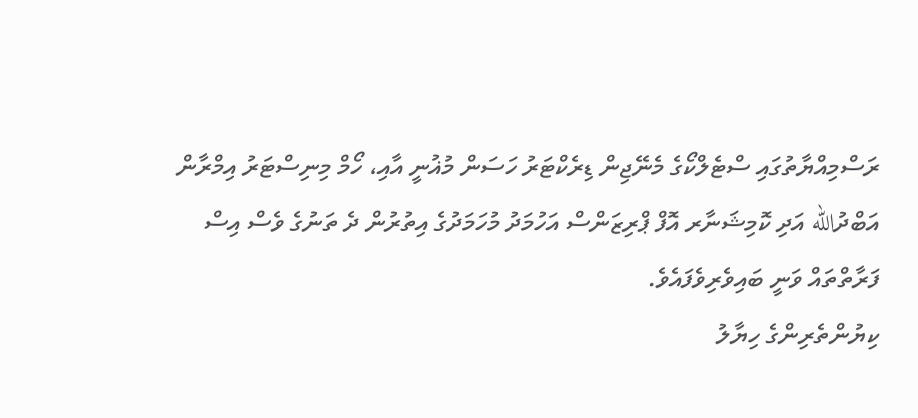ރަސްމިއްޔާތުގައި ސްޓެލްކޯގެ މެނޭޖިން ޑިރެކްޓަރު ހަސަން މުޣުނީ އާއި، ހޯމް މިނިސްޓަރު އިމްރާން އަބްދުالله އަދި ކޮމިޝަނާރ އޮފް ޕްރިޒަންސް އަހުމަދު މުހަމަދުގެ އިތުރުން ދެ ތަނުގެ ވެސް އިސް ފަރާތްތައް ވަނީ ބައިވެރިވެފައެވެ.
ކިޔުންތެރިންގެ ހިޔާލު